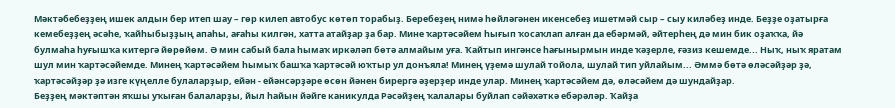Мәктәбебеҙҙең ишек алдын бер итеп шау – гөр килеп автобус көтөп торабыҙ. Беребеҙең нимә һөйләгәнен икенсебеҙ ишетмәй сыр – сыу киләбеҙ инде. Беҙҙе оҙатырға кемебеҙҙең әсәһе, ҡайһыбыҙҙың апаһы, ағаһы килгән, хатта атайҙар ҙа бар. Мине ҡартәсәйем һығып ҡосаҡлап алған да ебәрмәй, әйтерһең дә мин бик оҙаҡҡа, йә булмаһа һуғышҡа китергә йөрөйөм. Ә мин сабый бала һымаҡ иркәләп бөтә алмайым уға. Ҡайтып ингәнсе һағынырмын инде ҡәҙерле, ғәзиз кешемде... Ныҡ, ныҡ яратам шул мин ҡартәсәйемде. Минең ҡартәсәйем һымыҡ башҡа ҡартәсәй юҡтыр ул донъяла! Минең үҙемә шулай тойола, шулай тип уйлайым... Әммә бөтә өләсәйҙәр ҙә, ҡартәсәйҙәр ҙә изге күңелле булаларҙыр, ейән - ейәнсәрҙәре өсөн йәнен бирергә әҙерҙер инде улар. Минең ҡартәсәйем дә, өләсәйем дә шундайҙар.
Беҙҙең мәктәптән яҡшы уҡыған балаларҙы, йыл һайын йәйге каникулда Рәсәйҙең ҡалалары буйлап сәйәхәткә ебәрәләр. Ҡайҙа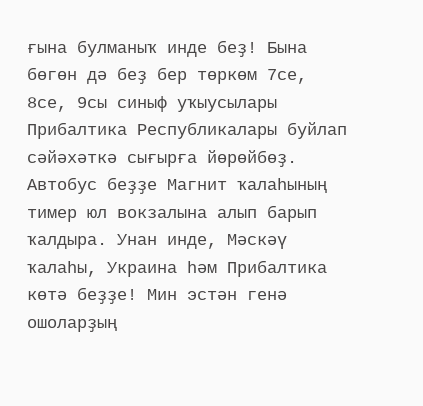ғына булманыҡ инде беҙ! Бына бөгөн дә беҙ бер төркөм 7се, 8се, 9сы синыф уҡыусылары Прибалтика Республикалары буйлап сәйәхәткә сығырға йөрөйбөҙ. Автобус беҙҙе Магнит ҡалаһының тимер юл вокзалына алып барып ҡалдыра. Унан инде, Мәскәү ҡалаһы, Украина һәм Прибалтика көтә беҙҙе! Мин эстән генә ошоларҙың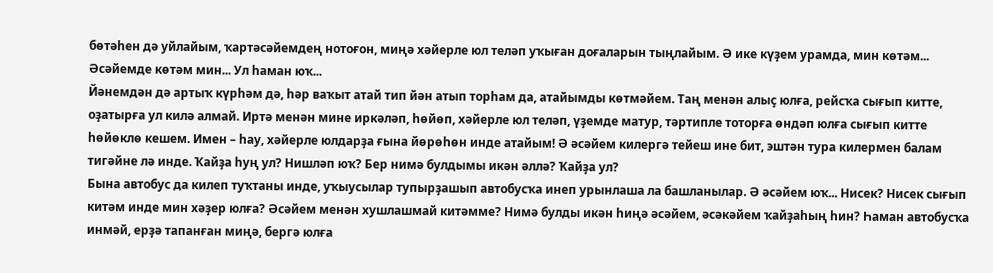бөтәһен дә уйлайым, ҡартәсәйемдең нотоғон, миңә хәйерле юл теләп уҡыған доғаларын тыңлайым. Ә ике күҙем урамда, мин көтәм... Әсәйемде көтәм мин... Ул һаман юҡ...
Йәнемдән дә артыҡ күрһәм дә, һәр ваҡыт атай тип йән атып торһам да, атайымды көтмәйем. Таң менән алыҫ юлға, рейсҡа сығып китте, оҙатырға ул килә алмай. Иртә менән мине иркәләп, һөйөп, хәйерле юл теләп, үҙемде матур, тәртипле тоторға өндәп юлға сығып китте һөйөклө кешем. Имен – һау, хәйерле юлдарҙа ғына йөрөһөн инде атайым! Ә әсәйем килергә тейеш ине бит, эштән тура килермен балам тигәйне лә инде. Ҡайҙа һуң ул? Нишләп юҡ? Бер нимә булдымы икән әллә? Ҡайҙа ул?
Бына автобус да килеп туҡтаны инде, уҡыусылар тупырҙашып автобусҡа инеп урынлаша ла башланылар. Ә әсәйем юҡ... Нисек? Нисек сығып китәм инде мин хәҙер юлға? Әсәйем менән хушлашмай китәмме? Нимә булды икән һиңә әсәйем, әсәкәйем ҡайҙаһың һин? Һаман автобусҡа инмәй, ерҙә тапанған миңә, бергә юлға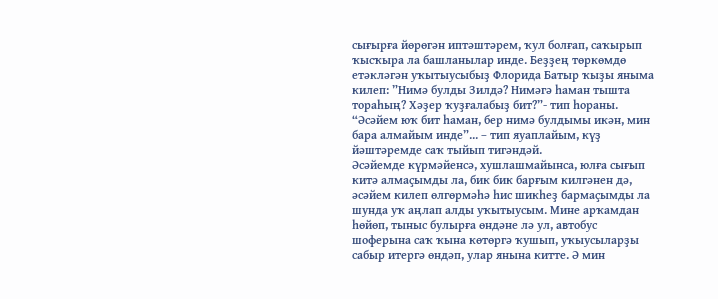сығырға йөрөгән иптәштәрем, ҡул болғап, саҡырып ҡысҡыра ла башланылар инде. Беҙҙең төркөмдө етәкләгән уҡытыусыбыҙ Флорида Батыр ҡыҙы яныма килеп: ”Нимә булды Зилдә? Нимәгә һаман тышта тораһың? Хәҙер ҡуҙғалабыҙ бит?”- тип һораны. “Әсәйем юҡ бит һаман, бер нимә булдымы икән, мин бара алмайым инде”... – тип яуаплайым, күҙ йәштәремде саҡ тыйып тигәндәй.
Әсәйемде күрмәйенсә, хушлашмайынса, юлға сығып китә алмаҫымды ла, бик бик барғым килгәнен дә, әсәйем килеп өлгөрмәһә һис шикһеҙ бармаҫымды ла шунда уҡ аңлап алды уҡытыусым. Мине арҡамдан һөйөп, тыныс булырға өндәне лә ул, автобус шоферына саҡ ҡына көтөргә ҡушып, уҡыусыларҙы сабыр итергә өндәп, улар янына китте. Ә мин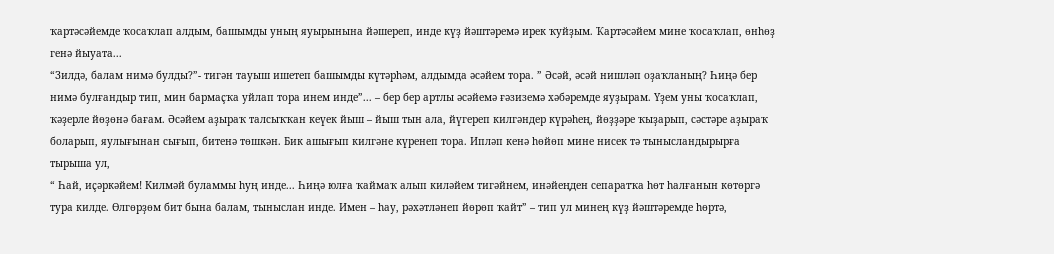ҡартәсәйемде ҡосаҡлап алдым, башымды уның яуырынына йәшереп, инде күҙ йәштәремә ирек ҡуйҙым. Ҡартәсәйем мине ҡосаҡлап, өнһөҙ генә йыуата...
“Зилдә, балам нимә булды?”- тигән тауыш ишетеп башымды күтәрһәм, алдымда әсәйем тора. ” Әсәй, әсәй нишләп оҙаҡланың? Һиңә бер нимә булғандыр тип, мин бармаҫҡа уйлап тора инем инде”... – бер бер артлы әсәйемә ғәзиземә хәбәремде яуҙырам. Үҙем уны ҡосаҡлап, ҡәҙерле йөҙөнә бағам. Әсәйем аҙыраҡ талсыҡҡан кеүек йыш – йыш тын ала, йүгереп килгәндер күрәһең, йөҙҙәре ҡыҙарып, сәстәре аҙыраҡ боларып, яулығынан сығып, битенә төшкән. Бик ашығып килгәне күренеп тора. Ипләп кенә һөйөп мине нисек тә тынысландырырға тырыша ул,
“ Һай, иҫәркәйем! Килмәй буламмы һуң инде... Һиңә юлға ҡаймаҡ алып киләйем тигәйнем, инәйеңден сепаратҡа һөт һалғанын көтөргә тура килде. Өлгөрҙөм бит бына балам, тыныслан инде. Имен – һау, рәхәтләнеп йөрөп ҡайт” – тип ул минең күҙ йәштәремде һөртә,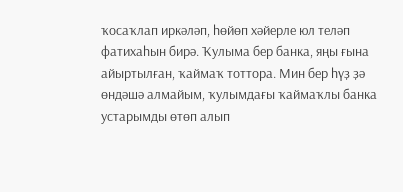ҡосаҡлап иркәләп, һөйөп хәйерле юл теләп фатихаһын бирә. Ҡулыма бер банка, яңы ғына айыртылған, ҡаймаҡ тоттора. Мин бер һүҙ ҙә өндәшә алмайым, ҡулымдағы ҡаймаҡлы банка устарымды өтөп алып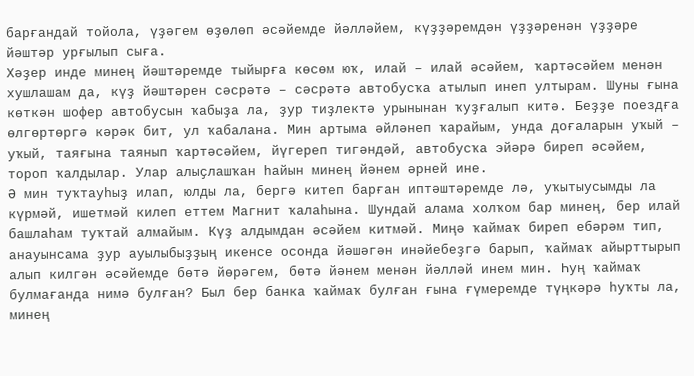барғандай тойола, үҙәгем өҙөлөп әсәйемде йәлләйем, күҙҙәремдән үҙҙәренән үҙҙәре йәштәр урғылып сыға.
Хәҙер инде минең йәштәремде тыйырға көсөм юҡ, илай – илай әсәйем, ҡартәсәйем менән хушлашам да, күҙ йәштәрен сәсрәтә – сәсрәтә автобусҡа атылып инеп ултырам. Шуны ғына көткән шофер автобусын ҡабыҙа ла, ҙур тиҙлектә урынынан ҡуҙғалып китә. Беҙҙе поездға өлгөртөргә кәрәк бит, ул ҡабалана. Мин артыма әйләнеп ҡарайым, унда доғаларын уҡый – уҡый, таяғына таянып ҡартәсәйем, йүгереп тигәндәй, автобусҡа эйәрә биреп әсәйем, тороп ҡалдылар. Улар алыҫлашҡан һайын минең йәнем әрней ине.
Ә мин туҡтауһыҙ илап, юлды ла, бергә китеп барған иптәштәремде лә, уҡытыусымды ла күрмәй, ишетмәй килеп еттем Магнит ҡалаһына. Шундай алама холҡом бар минең, бер илай башлаһам туҡтай алмайым. Күҙ алдымдан әсәйем китмәй. Миңә ҡаймаҡ биреп ебәрәм тип, анауынсама ҙур ауылыбыҙҙың икенсе осонда йәшәгән инәйебеҙгә барып, ҡаймаҡ айырттырып алып килгән әсәйемде бөтә йөрәгем, бөтә йәнем менән йәлләй инем мин. Һуң ҡаймаҡ булмағанда нимә булған? Был бер банка ҡаймаҡ булған ғына ғүмеремде түңкәрә һуҡты ла, минең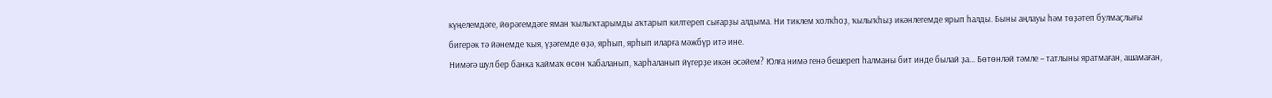күңелемдәге, йөрәгемдәге яман ҡылыҡтарымды аҡтарып килтереп сығарҙы алдыма. Ни тиклем холҡһоҙ, ҡылыҡһыҙ икәнлегемде ярып һалды. Быны аңлауы һәм төҙәтеп булмаҫлығы бигерәк тә йәнемде ҡыя, үҙәгемде өҙә, ярһып, ярһып иларға мәжбүр итә ине.
Нимәгә шул бер банка ҡаймаҡ өсөн ҡабаланып, ҡарһаланып йүгерҙе икән әсәйем? Юлға нимә генә бешереп һалманы бит инде былай ҙа... Бөтөнләй тәмле – татлыны яратмаған, ашамаған,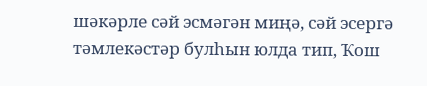шәкәрле сәй эсмәгән миңә, сәй эсергә тәмлекәстәр булһын юлда тип, Ҡош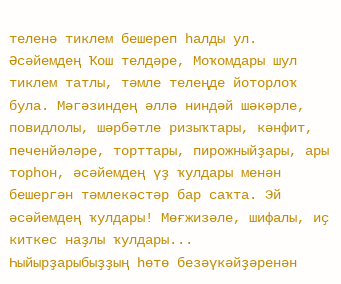теленә тиклем бешереп һалды ул. Әсәйемдең Ҡош телдәре, Моҡомдары шул тиклем татлы, тәмле телеңде йоторлоҡ була. Мәгәзиндең әллә ниндәй шәкәрле, повидлолы, шәрбәтле ризыҡтары, кәнфит, печенйәләре, торттары, пирожныйҙары, ары торһон, әсәйемдең үҙ ҡулдары менән бешергән тәмлекәстәр бар саҡта. Эй әсәйемдең ҡулдары! Мөғжизәле, шифалы, иҫ киткес наҙлы ҡулдары...
Һыйырҙарыбыҙҙың һөтө безәүкәйҙәренән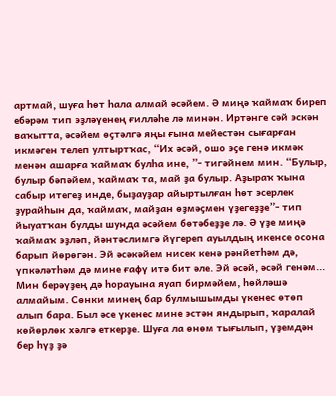артмай, шуға һөт һала алмай әсәйем. Ә миңә ҡаймаҡ биреп ебәрәм тип эҙләүенең ғилләһе лә минән. Иртәнге сәй эскән ваҡытта, әсәйем өҫтәлгә яңы ғына мейестән сығарған икмәген телеп ултыртҡас, “Их әсәй, ошо эҫе генә икмәк менән ашарға ҡаймаҡ булһа ине, ”- тигәйнем мин. “Булыр, булыр бәпәйем, ҡаймаҡ та, май ҙа булыр. Аҙыраҡ ҡына сабыр итегеҙ инде, быҙауҙар айыртылған һөт эсерлек ҙурайһын да, ҡаймаҡ, майҙан өҙмәҫмен үҙегеҙҙе”- тип йыуатҡан булды шунда әсәйем бөтәбеҙҙе лә. Ә үҙе миңә ҡаймаҡ эҙләп, йәнтәслимгә йүгереп ауылдың икенсе осона барып йөрөгән. Эй әсәкәйем нисек кенә рәнйетһәм дә, үпкәләтһәм дә мине ғафү итә бит әле. Эй әсәй, әсәй генәм...
Мин берәүҙең дә һорауына яуап бирмәйем, һөйләшә алмайым. Сөнки минең бар булмышымды үкенес өтөп алып бара. Был әсе үкенес мине эстән яндырып, ҡаралай көйөрлөк хәлгә еткерҙе. Шуға ла өнөм тығылып, үҙемдән бер һүҙ ҙә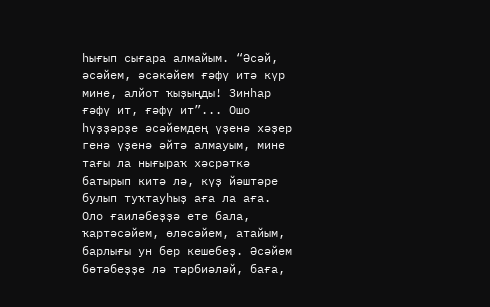һығып сығара алмайым. “Әсәй, әсәйем, әсәкәйем ғәфү итә күр мине, алйот ҡыҙыңды! Зинһар ғәфү ит, ғәфү ит”... Ошо һүҙҙәрҙе әсәйемдең үҙенә хәҙер генә үҙенә әйтә алмауым, мине тағы ла нығыраҡ хәсрәткә батырып китә лә, күҙ йәштәре булып туҡтауһыҙ аға ла аға.
Оло ғаиләбеҙҙә ете бала, ҡартәсәйем, өләсәйем, атайым, барлығы ун бер кешебеҙ. Әсәйем бөтәбеҙҙе лә тәрбиәләй, баға,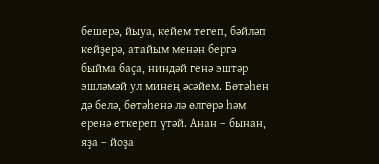бешерә, йыуа, кейем тегеп, бәйләп кейҙерә, атайым менән бергә быйма баҫа, ниндәй генә эштәр эшләмәй ул минең әсәйем. Бөтәһен дә белә, бөтәһенә лә өлгөрә һәм еренә еткереп үтәй. Анан – бынан, яҙа – йоҙа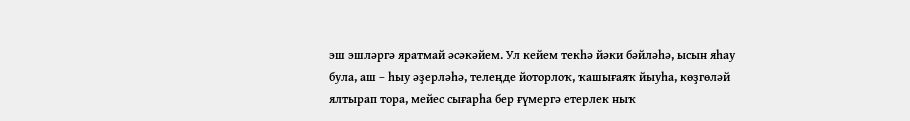эш эшләргә яратмай әсәкәйем. Ул кейем текһә йәки бәйләһә, ысын яһау була, аш – һыу әҙерләһә, телеңде йоторлоҡ, ҡашығаяҡ йыуһа, көҙгөләй ялтырап тора, мейес сығарһа бер ғүмергә етерлек ныҡ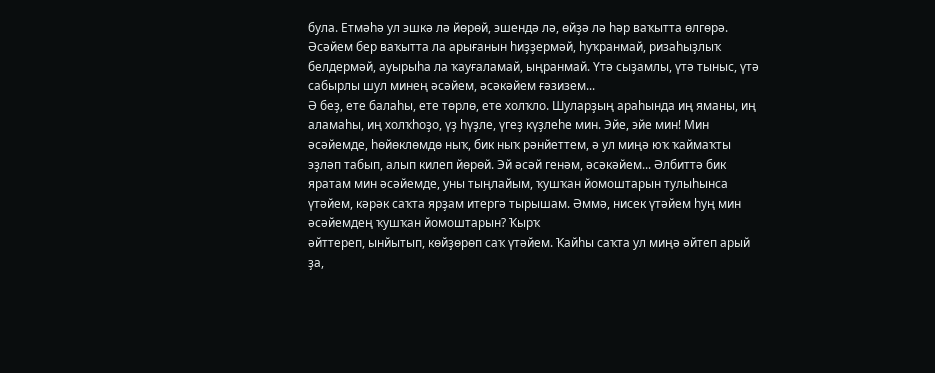була. Етмәһә ул эшкә лә йөрөй, эшендә лә, өйҙә лә һәр ваҡытта өлгөрә. Әсәйем бер ваҡытта ла арығанын һиҙҙермәй, һуҡранмай, ризаһыҙлыҡ белдермәй, ауырыһа ла ҡауғаламай, ыңранмай. Үтә сыҙамлы, үтә тыныс, үтә сабырлы шул минең әсәйем, әсәкәйем ғәзизем...
Ә беҙ, ете балаһы, ете төрлө, ете холҡло. Шуларҙың араһында иң яманы, иң аламаһы, иң холҡһоҙо, үҙ һүҙле, үгеҙ күҙлеһе мин. Эйе, эйе мин! Мин әсәйемде, һөйөклөмдө ныҡ, бик ныҡ рәнйеттем, ә ул миңә юҡ ҡаймаҡты эҙләп табып, алып килеп йөрөй. Эй әсәй генәм, әсәкәйем... Әлбиттә бик яратам мин әсәйемде, уны тыңлайым, ҡушҡан йомоштарын тулыһынса үтәйем, кәрәк саҡта ярҙам итергә тырышам. Әммә, нисек үтәйем һуң мин әсәйемдең ҡушҡан йомоштарын? Ҡырҡ
әйттереп, ынйытып, көйҙөрөп саҡ үтәйем. Ҡайһы саҡта ул миңә әйтеп арый ҙа,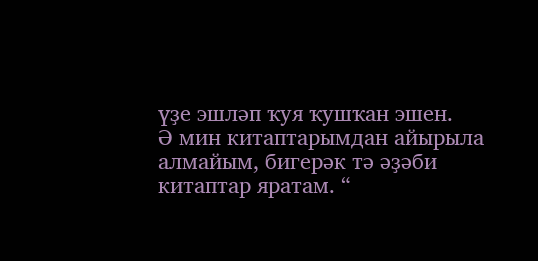үҙе эшләп ҡуя ҡушҡан эшен.
Ә мин китаптарымдан айырыла алмайым, бигерәк тә әҙәби китаптар яратам. “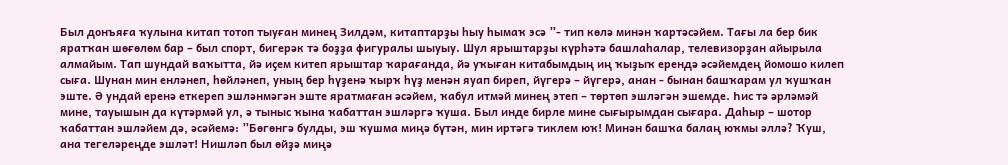Был донъяға ҡулына китап тотоп тыуған минең Зилдәм, китаптарҙы һыу һымаҡ эсә ”- тип көлә минән ҡартәсәйем. Тағы ла бер бик яратҡан шөғөлөм бар – был спорт, бигерәк тә боҙҙа фигуралы шыуыу. Шул ярыштарҙы күрһәтә башлаһалар, телевизорҙан айырыла алмайым. Тап шундай ваҡытта, йә иҫем китеп ярыштар ҡарағанда, йә уҡыған китабымдың иң ҡыҙыҡ ерендә әсәйемдең йомошо килеп сыға. Шунан мин енләнеп, һөйләнеп, уның бер һүҙенә ҡырҡ һүҙ менән яуап биреп, йүгерә – йүгерә, анан - бынан башҡарам ул ҡушҡан эште. Ә ундай еренә еткереп эшләнмәгән эште яратмаған әсәйем, ҡабул итмәй минең этеп – төртөп эшләгән эшемде. Һис тә әрләмәй мине, тауышын да күтәрмәй ул, ә тыныс ҡына ҡабаттан эшләргә ҡуша. Был инде бирле мине сығырымдан сығара. Даһыр – шотор ҡабаттан эшләйем дә, әсәйемә: ”Бөгөнгә булды, эш ҡушма миңә бүтән, мин иртәгә тиклем юҡ! Минән башҡа балаң юҡмы әллә? Ҡуш, ана тегеләреңде эшләт! Нишләп был өйҙә миңә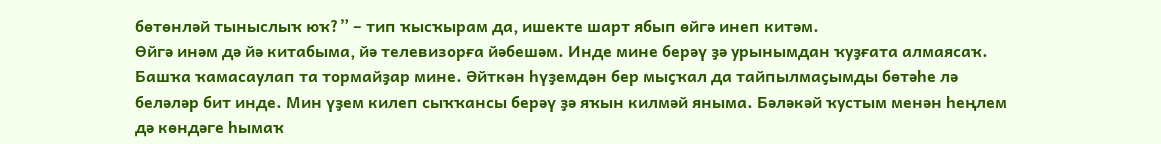бөтөнләй тыныслыҡ юҡ?” – тип ҡысҡырам да, ишекте шарт ябып өйгә инеп китәм.
Өйгә инәм дә йә китабыма, йә телевизорға йәбешәм. Инде мине берәү ҙә урынымдан ҡуҙғата алмаясаҡ. Башҡа ҡамасаулап та тормайҙар мине. Әйткән һүҙемдән бер мыҫҡал да тайпылмаҫымды бөтәһе лә беләләр бит инде. Мин үҙем килеп сыҡҡансы берәү ҙә яҡын килмәй яныма. Бәләкәй ҡустым менән һеңлем дә көндәге һымаҡ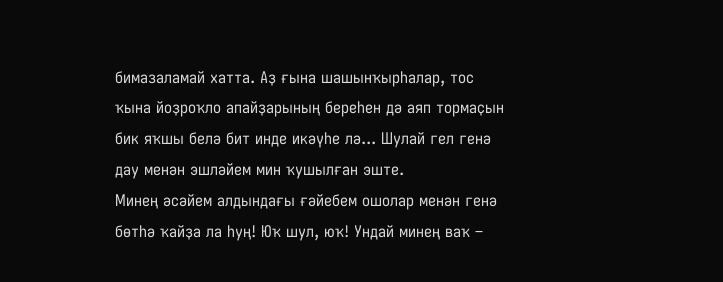бимазаламай хатта. Аҙ ғына шашынҡырһалар, тос ҡына йоҙроҡло апайҙарының береһен дә аяп тормаҫын бик яҡшы белә бит инде икәүһе лә... Шулай гел генә дау менән эшләйем мин ҡушылған эште.
Минең әсәйем алдындағы ғәйебем ошолар менән генә бөтһә ҡайҙа ла һуң! Юҡ шул, юҡ! Ундай минең ваҡ –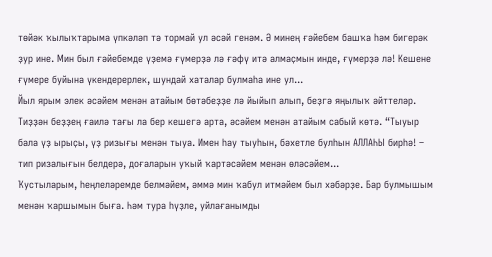төйәк ҡылыҡтарыма үпкәләп тә тормай ул әсәй генәм. Ә минең ғәйебем башҡа һәм бигерәк ҙур ине. Мин был ғәйебемде үҙемә ғүмерҙә лә ғәфү итә алмаҫмын инде, ғүмерҙә лә! Кешене ғүмере буйына үкендерерлек, шундай хаталар булмаһа ине ул...
Йыл ярым элек әсәйем менән атайым бөтәбеҙҙе лә йыйып алып, беҙгә яңылыҡ әйттеләр. Тиҙҙән беҙҙең ғаилә тағы ла бер кешегә арта, әсәйем менән атайым сабый көтә. “Тыуыр бала үҙ ырыҫы, үҙ ризығы менән тыуа. Имен һау тыуһын, бәхетле булһын АЛЛАҺЫ бирһә! – тип ризалығын белдерә, доғаларын уҡый ҡартәсәйем менән өләсәйем...
Ҡустыларым, һеңлеләремде белмәйем, әммә мин ҡабул итмәйем был хәбәрҙе. Бар булмышым менән ҡаршымын быға. Һәм тура һүҙле, уйлағанымды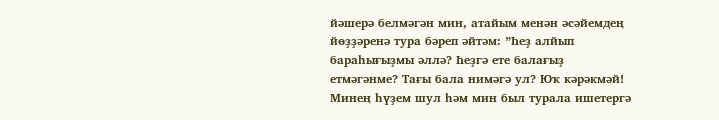йәшерә белмәгән мин, атайым менән әсәйемдең йөҙҙәренә тура бәреп әйтәм: ”Һеҙ алйып бараһығыҙмы әллә? Һеҙгә ете балағыҙ етмәгәнме? Тағы бала нимәгә ул? Юҡ кәрәкмәй! Минең һүҙем шул һәм мин был турала ишетергә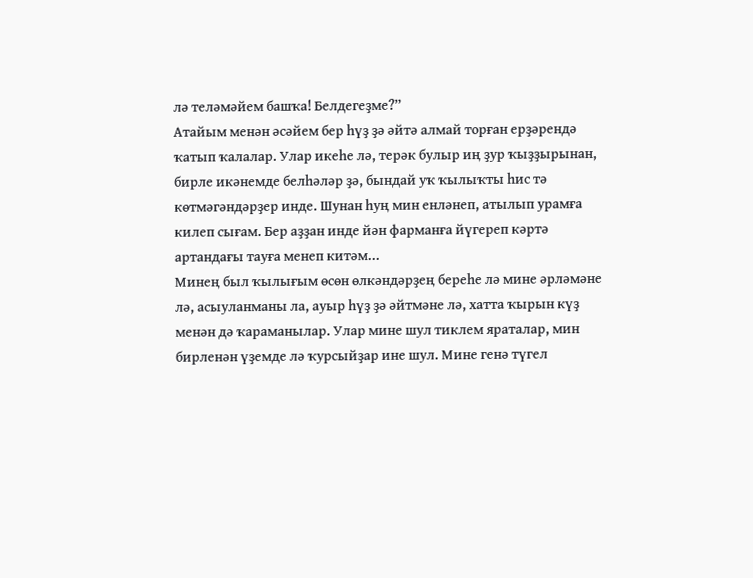лә теләмәйем башҡа! Белдегеҙме?”
Атайым менән әсәйем бер һүҙ ҙә әйтә алмай торған ерҙәрендә ҡатып ҡалалар. Улар икеһе лә, терәк булыр иң ҙур ҡыҙҙырынан, бирле икәнемде белһәләр ҙә, бындай уҡ ҡылыҡты һис тә көтмәгәндәрҙер инде. Шунан һуң мин енләнеп, атылып урамға килеп сығам. Бер аҙҙан инде йән фарманға йүгереп кәртә артандағы тауға менеп китәм...
Минең был ҡылығым өсөн өлкәндәрҙең береһе лә мине әрләмәне лә, асыуланманы ла, ауыр һүҙ ҙә әйтмәне лә, хатта ҡырын күҙ менән дә ҡараманылар. Улар мине шул тиклем яраталар, мин бирленән үҙемде лә ҡурсыйҙар ине шул. Мине генә түгел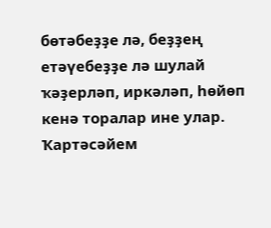бөтәбеҙҙе лә, беҙҙең етәүебеҙҙе лә шулай ҡәҙерләп, иркәләп, һөйөп кенә торалар ине улар.
Ҡартәсәйем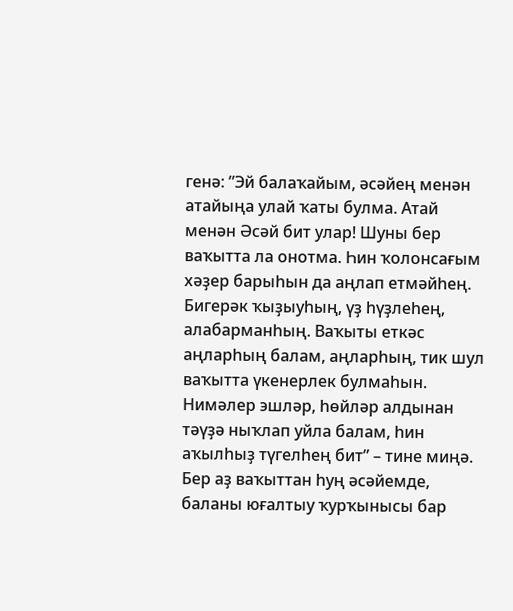генә: ”Эй балаҡайым, әсәйең менән атайыңа улай ҡаты булма. Атай менән Әсәй бит улар! Шуны бер ваҡытта ла онотма. Һин ҡолонсағым хәҙер барыһын да аңлап етмәйһең. Бигерәк ҡыҙыуһың, үҙ һүҙлеһең, алабарманһың. Ваҡыты еткәс аңларһың балам, аңларһың, тик шул ваҡытта үкенерлек булмаһын. Нимәлер эшләр, һөйләр алдынан тәүҙә ныҡлап уйла балам, һин аҡылһыҙ түгелһең бит” – тине миңә.
Бер аҙ ваҡыттан һуң әсәйемде, баланы юғалтыу ҡурҡынысы бар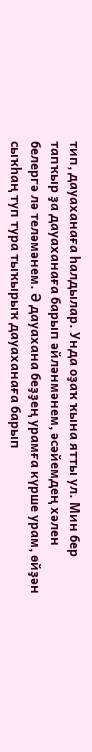тип, дауаханаға һалдылар. Унда оҙаҡ ҡына ятты ул. Мин бер тапҡыр ҙа дауаханаға барып әйләнмәнем, әсәйемдең хәлен белергә лә теләмәнем. Ә дауахана беҙҙең урамға күрше урам, өйҙән сыҡһаң туп тура тыҡырыҡ дауаханаға барып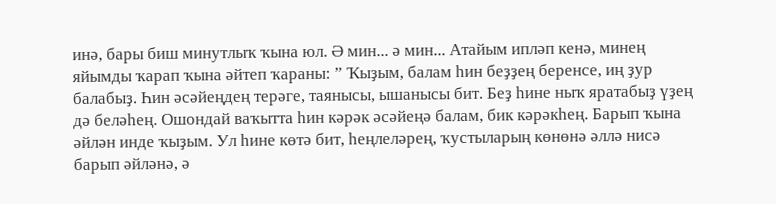инә, бары биш минутлыҡ ҡына юл. Ә мин... ә мин... Атайым ипләп кенә, минең яйымды ҡарап ҡына әйтеп ҡараны: ” Ҡыҙым, балам һин беҙҙең беренсе, иң ҙур балабыҙ. Һин әсәйеңдең терәге, таянысы, ышанысы бит. Беҙ һине ныҡ яратабыҙ үҙең дә беләһең. Ошондай ваҡытта һин кәрәк әсәйеңә балам, бик кәрәкһең. Барып ҡына әйлән инде ҡыҙым. Ул һине көтә бит, һеңлеләрең, ҡустыларың көнөнә әллә нисә барып әйләнә, ә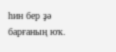һин бер ҙә барғаның юҡ.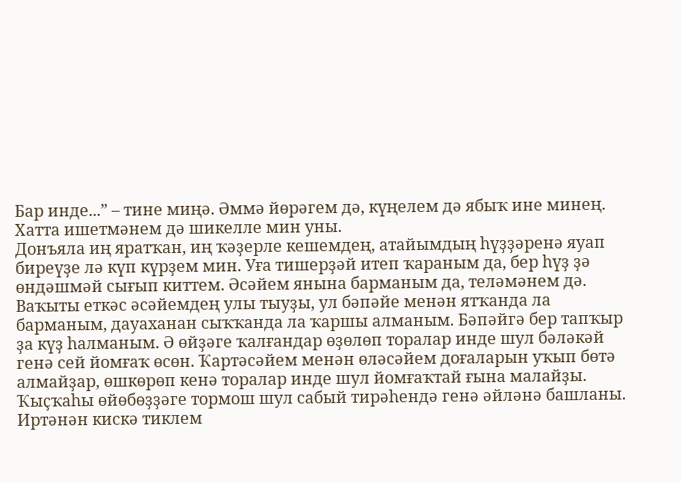Бар инде...” – тине миңә. Әммә йөрәгем дә, күңелем дә ябыҡ ине минең. Хатта ишетмәнем дә шикелле мин уны.
Донъяла иң яратҡан, иң ҡәҙерле кешемдең, атайымдың һүҙҙәренә яуап биреүҙе лә күп күрҙем мин. Уға тишерҙәй итеп ҡараным да, бер һүҙ ҙә өндәшмәй сығып киттем. Әсәйем янына барманым да, теләмәнем дә. Ваҡыты еткәс әсәйемдең улы тыуҙы, ул бәпәйе менән ятҡанда ла барманым, дауаханан сыҡҡанда ла ҡаршы алманым. Бәпәйгә бер тапҡыр ҙа күҙ һалманым. Ә өйҙәге ҡалғандар өҙөлөп торалар инде шул бәләкәй генә сей йомғаҡ өсөн. Ҡартәсәйем менән өләсәйем доғаларын уҡып бөтә алмайҙар, өшкөрөп кенә торалар инде шул йомғаҡтай ғына малайҙы. Ҡыҫҡаһы өйөбөҙҙәге тормош шул сабый тирәһендә генә әйләнә башланы. Иртәнән кискә тиклем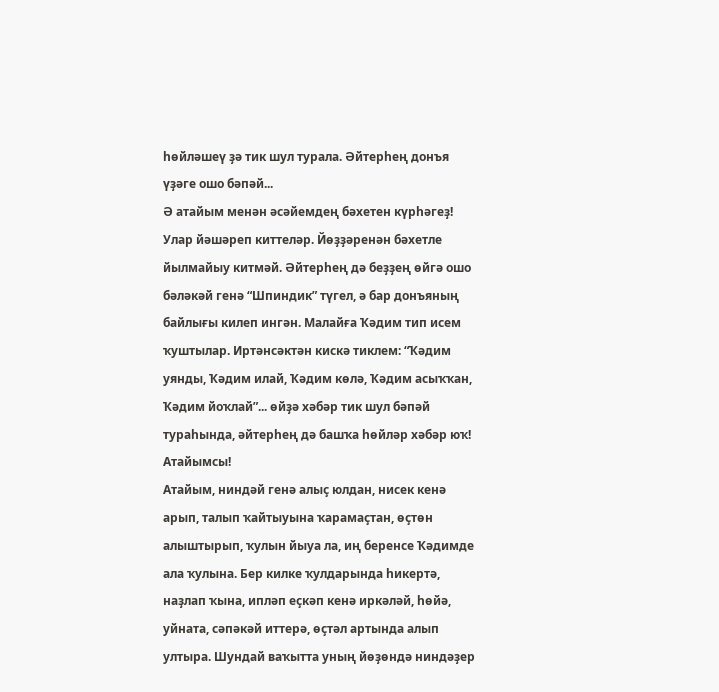һөйләшеү ҙә тик шул турала. Әйтерһең донъя үҙәге ошо бәпәй...
Ә атайым менән әсәйемдең бәхетен күрһәгеҙ! Улар йәшәреп киттеләр. Йөҙҙәренән бәхетле йылмайыу китмәй. Әйтерһең дә беҙҙең өйгә ошо бәләкәй генә “Шпиндик” түгел, ә бар донъяның байлығы килеп ингән. Малайға Ҡәдим тип исем ҡуштылар. Иртәнсәктән кискә тиклем: “Ҡәдим уянды, Ҡәдим илай, Ҡәдим көлә, Ҡәдим асыҡҡан, Ҡәдим йоҡлай”... өйҙә хәбәр тик шул бәпәй тураһында, әйтерһең дә башҡа һөйләр хәбәр юҡ! Атайымсы!
Атайым, ниндәй генә алыҫ юлдан, нисек кенә арып, талып ҡайтыуына ҡарамаҫтан, өҫтөн алыштырып, ҡулын йыуа ла, иң беренсе Ҡәдимде ала ҡулына. Бер килке ҡулдарында һикертә, наҙлап ҡына, ипләп еҫкәп кенә иркәләй, һөйә, уйната, сәпәкәй иттерә, өҫтәл артында алып ултыра. Шундай ваҡытта уның йөҙөндә ниндәҙер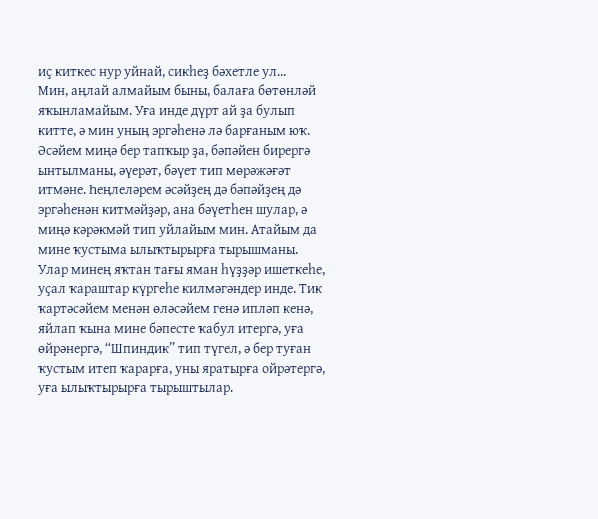иҫ киткес нур уйнай, сикһеҙ бәхетле ул...
Мин, аңлай алмайым быны, балаға бөтөнләй яҡынламайым. Уға инде дүрт ай ҙа булып китте, ә мин уның эргәһенә лә барғаным юҡ. Әсәйем миңә бер тапҡыр ҙа, бәпәйен бирергә ынтылманы, әүерәт, бәүет тип мөрәжәғәт итмәне. Һеңлеләрем әсәйҙең дә бәпәйҙең дә эргәһенән китмәйҙәр, ана бәүетһен шулар, ә миңә кәрәкмәй тип уйлайым мин. Атайым да мине ҡустыма ылыҡтырырға тырышманы. Улар минең яҡтан тағы яман һүҙҙәр ишеткеһе, уҫал ҡараштар күргеһе килмәгәндер инде. Тик ҡартәсәйем менән өләсәйем генә ипләп кенә, яйлап ҡына мине бәпесте ҡабул итергә, уға өйрәнергә, “Шпиндик” тип түгел, ә бер туған ҡустым итеп ҡарарға, уны яратырға ойрәтергә, уға ылыҡтырырға тырыштылар.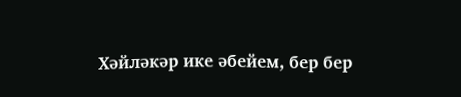Хәйләкәр ике әбейем, бер бер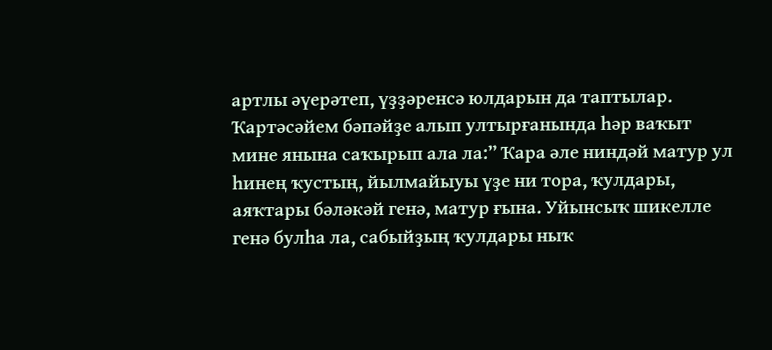артлы әүерәтеп, үҙҙәренсә юлдарын да таптылар.
Ҡартәсәйем бәпәйҙе алып ултырғанында һәр ваҡыт мине янына саҡырып ала ла:” Ҡара әле ниндәй матур ул һинең ҡустың, йылмайыуы үҙе ни тора, ҡулдары, аяҡтары бәләкәй генә, матур ғына. Уйынсыҡ шикелле генә булһа ла, сабыйҙың ҡулдары ныҡ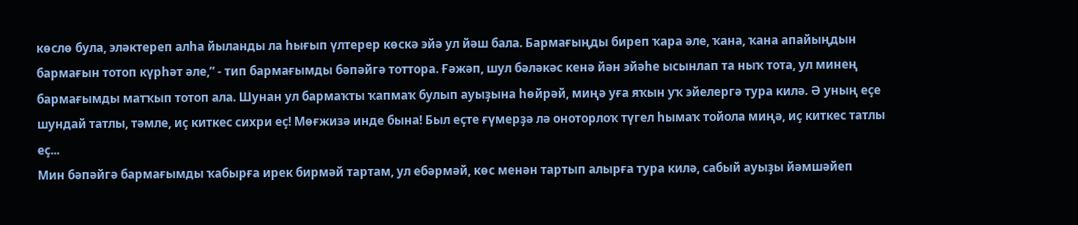көслө була, эләктереп алһа йыланды ла һығып үлтерер көскә эйә ул йәш бала. Бармағыңды биреп ҡара әле, ҡана, ҡана апайыңдын бармағын тотоп күрһәт әле,” - тип бармағымды бәпәйгә тоттора. Ғәжәп, шул бәләкәс кенә йән эйәһе ысынлап та ныҡ тота, ул минең бармағымды матҡып тотоп ала. Шунан ул бармаҡты ҡапмаҡ булып ауыҙына һөйрәй, миңә уға яҡын уҡ эйелергә тура килә. Ә уның еҫе шундай татлы, тәмле, иҫ киткес сихри еҫ! Мөғжизә инде бына! Был еҫте ғүмерҙә лә оноторлоҡ түгел һымаҡ тойола миңә, иҫ киткес татлы еҫ...
Мин бәпәйгә бармағымды ҡабырға ирек бирмәй тартам, ул ебәрмәй, көс менән тартып алырға тура килә, сабый ауыҙы йәмшәйеп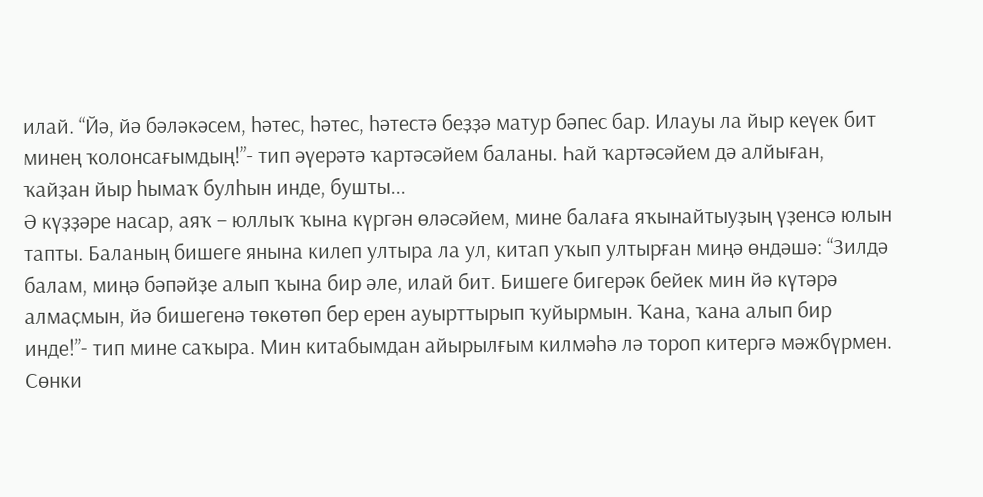илай. “Йә, йә бәләкәсем, һәтес, һәтес, һәтестә беҙҙә матур бәпес бар. Илауы ла йыр кеүек бит минең ҡолонсағымдың!”- тип әүерәтә ҡартәсәйем баланы. Һай ҡартәсәйем дә алйыған, ҡайҙан йыр һымаҡ булһын инде, бушты...
Ә күҙҙәре насар, аяҡ – юллыҡ ҡына күргән өләсәйем, мине балаға яҡынайтыуҙың үҙенсә юлын тапты. Баланың бишеге янына килеп ултыра ла ул, китап уҡып ултырған миңә өндәшә: “Зилдә балам, миңә бәпәйҙе алып ҡына бир әле, илай бит. Бишеге бигерәк бейек мин йә күтәрә алмаҫмын, йә бишегенә төкөтөп бер ерен ауырттырып ҡуйырмын. Ҡана, ҡана алып бир инде!”- тип мине саҡыра. Мин китабымдан айырылғым килмәһә лә тороп китергә мәжбүрмен. Сөнки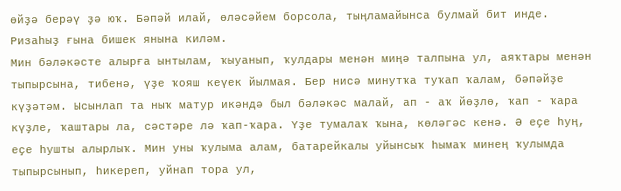өйҙә берәү ҙә юҡ. Бәпәй илай, өләсәйем борсола, тыңламайынса булмай бит инде. Ризаһыҙ ғына бишек янына киләм.
Мин бәләкәсте алырға ынтылам, ҡыуанып, ҡулдары менән миңә талпына ул, аяҡтары менән тыпырсына, тибенә, үҙе ҡояш кеүек йылмая. Бер нисә минутҡа туҡап ҡалам, бәпәйҙе күҙәтәм. Ысынлап та ныҡ матур икәндә был бәләкәс малай, ап - аҡ йөҙлө, ҡап - ҡара күҙле, ҡаштары ла, сәстәре лә ҡап-ҡара. Үҙе тумалаҡ ҡына, көләгәс кенә. Ә еҫе һуң, еҫе һушты алырлыҡ. Мин уны ҡулыма алам, батарейкалы уйынсыҡ һымаҡ минең ҡулымда тыпырсынып, һикереп, уйнап тора ул,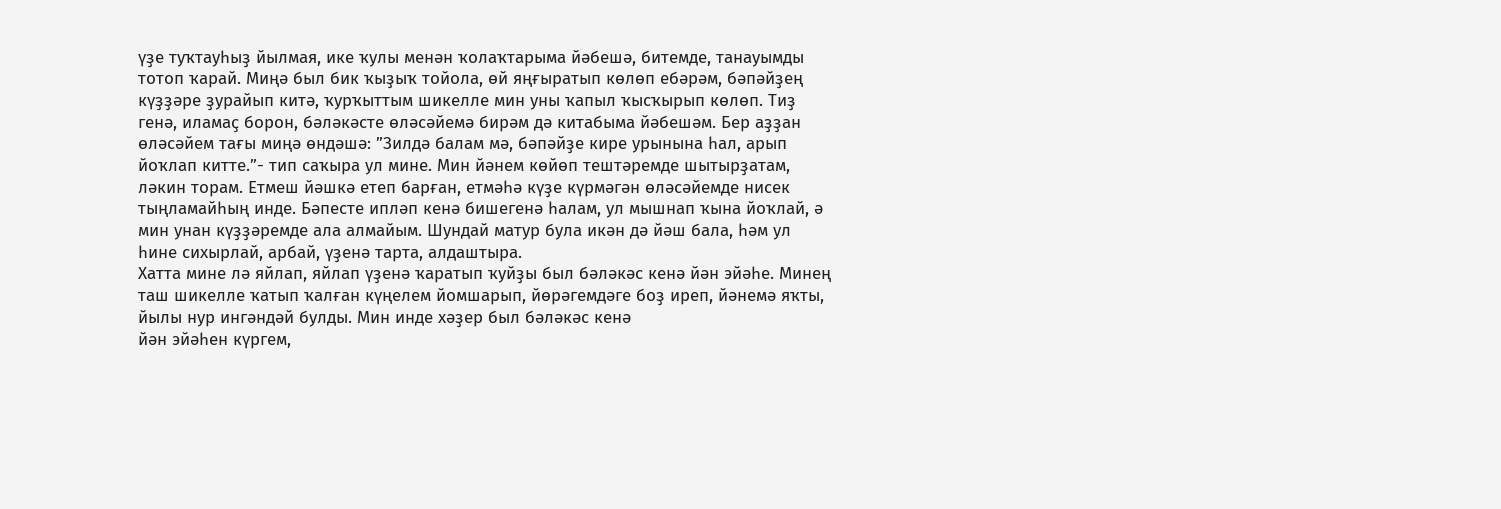үҙе туҡтауһыҙ йылмая, ике ҡулы менән ҡолаҡтарыма йәбешә, битемде, танауымды тотоп ҡарай. Миңә был бик ҡыҙыҡ тойола, өй яңғыратып көлөп ебәрәм, бәпәйҙең күҙҙәре ҙурайып китә, ҡурҡыттым шикелле мин уны ҡапыл ҡысҡырып көлөп. Тиҙ генә, иламаҫ борон, бәләкәсте өләсәйемә бирәм дә китабыма йәбешәм. Бер аҙҙан өләсәйем тағы миңә өндәшә: ”Зилдә балам мә, бәпәйҙе кире урынына һал, арып йоҡлап китте.”- тип саҡыра ул мине. Мин йәнем көйөп тештәремде шытырҙатам, ләкин торам. Етмеш йәшкә етеп барған, етмәһә күҙе күрмәгән өләсәйемде нисек тыңламайһың инде. Бәпесте ипләп кенә бишегенә һалам, ул мышнап ҡына йоҡлай, ә мин унан күҙҙәремде ала алмайым. Шундай матур була икән дә йәш бала, һәм ул һине сихырлай, арбай, үҙенә тарта, алдаштыра.
Хатта мине лә яйлап, яйлап үҙенә ҡаратып ҡуйҙы был бәләкәс кенә йән эйәһе. Минең таш шикелле ҡатып ҡалған күңелем йомшарып, йөрәгемдәге боҙ иреп, йәнемә яҡты, йылы нур ингәндәй булды. Мин инде хәҙер был бәләкәс кенә
йән эйәһен күргем,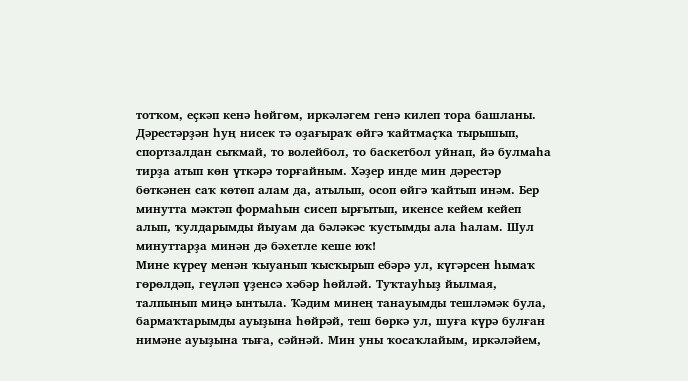тотҡом, еҫкәп кенә һөйгөм, иркәләгем генә килеп тора башланы. Дәрестәрҙән һуң нисек тә оҙағыраҡ өйгә ҡайтмаҫҡа тырышып, спортзалдан сыҡмай, то волейбол, то баскетбол уйнап, йә булмаһа тирҙа атып көн үткәрә торғайным. Хәҙер инде мин дәрестәр бөткәнен саҡ көтөп алам да, атылып, осоп өйгә ҡайтып инәм. Бер минутта мәктәп формаһын сисеп ырғытып, икенсе кейем кейеп алып, ҡулдарымды йыуам да бәләкәс ҡустымды ала һалам. Шул минуттарҙа минән дә бәхетле кеше юҡ!
Мине күреү менән ҡыуанып ҡысҡырып ебәрә ул, күгәрсен һымаҡ гөрөлдәп, геүләп үҙенсә хәбәр һөйләй. Туҡтауһыҙ йылмая, талпынып миңә ынтыла. Ҡәдим минең танауымды тешләмәк була, бармаҡтарымды ауыҙына һөйрәй, теш бөркә ул, шуға күрә булған нимәне ауыҙына тыға, сәйнәй. Мин уны ҡосаҡлайым, иркәләйем,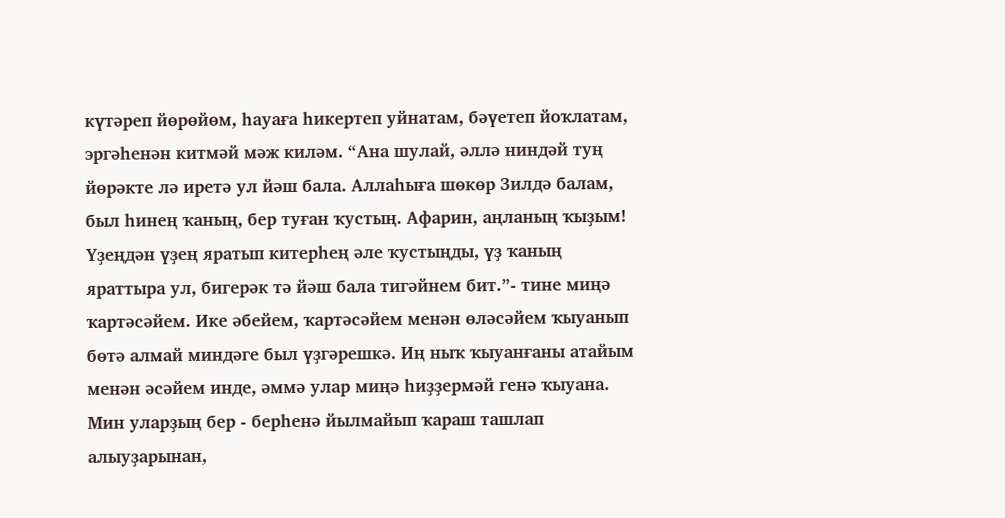күтәреп йөрөйөм, һауаға һикертеп уйнатам, бәүетеп йоҡлатам, эргәһенән китмәй мәж киләм. “Ана шулай, әллә ниндәй туң йөрәкте лә иретә ул йәш бала. Аллаһыға шөкөр Зилдә балам, был һинең ҡаның, бер туған ҡустың. Афарин, аңланың ҡыҙым! Үҙеңдән үҙең яратып китерһең әле ҡустыңды, үҙ ҡаның яраттыра ул, бигерәк тә йәш бала тигәйнем бит.”- тине миңә ҡартәсәйем. Ике әбейем, ҡартәсәйем менән өләсәйем ҡыуанып бөтә алмай миндәге был үҙгәрешкә. Иң ныҡ ҡыуанғаны атайым менән әсәйем инде, әммә улар миңә һиҙҙермәй генә ҡыуана. Мин уларҙың бер - берһенә йылмайып ҡараш ташлап алыуҙарынан,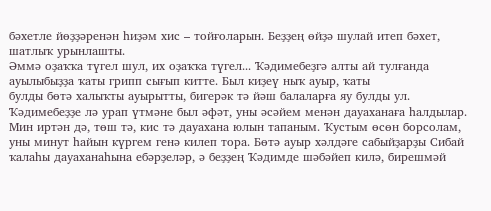бәхетле йөҙҙәренән һиҙәм хис – тойғоларын. Беҙҙең өйҙә шулай итеп бәхет, шатлыҡ урынлашты.
Әммә оҙаҡҡа түгел шул, их оҙаҡҡа түгел... Ҡәдимебеҙгә алты ай тулғанда ауылыбыҙҙа ҡаты грипп сығып китте. Был киҙеү ныҡ ауыр, ҡаты
булды бөтә халыҡты ауырытты, бигерәк тә йәш балаларға яу булды ул.
Ҡәдимебеҙҙе лә урап үтмәне был әфәт, уны әсәйем менән дауаханаға һалдылар. Мин иртән дә, төш тә, кис тә дауахана юлын тапаным. Ҡустым өсөн борсолам, уны минут һайын күргем генә килеп тора. Бөтә ауыр хәлдәге сабыйҙарҙы Сибай ҡалаһы дауаханаһына ебәрҙеләр, ә беҙҙең Ҡәдимде шәбәйеп килә, бирешмәй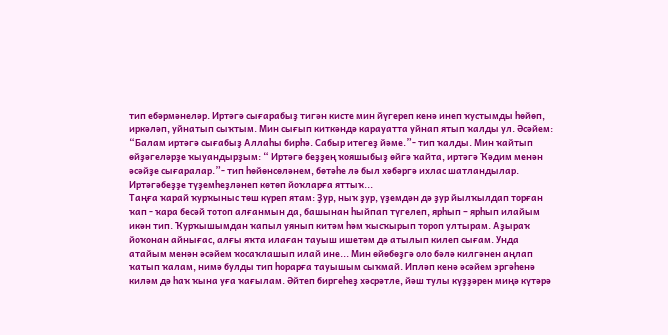тип ебәрмәнеләр. Иртәгә сығарабыҙ тигән кисте мин йүгереп кенә инеп ҡустымды һөйөп, иркәләп, уйнатып сыҡтым. Мин сығып киткәндә карауатта уйнап ятып ҡалды ул. Әсәйем: “Балам иртәгә сығабыҙ Аллаһы бирһә. Сабыр итегеҙ йәме.”- тип ҡалды. Мин ҡайтып өйҙәгеләрҙе ҡыуандырҙым: “ Иртәгә беҙҙең ҡояшыбыҙ өйгә ҡайта, иртәгә Ҡәдим менән әсәйҙе сығаралар.”- тип һөйөнсөләнем, бөтәһе лә был хәбәргә ихлас шатландылар. Иртәгәбеҙҙе түҙемһеҙләнеп көтөп йоҡларға яттыҡ...
Таңға ҡарай ҡурҡыныс төш күреп ятам: Ҙур, ныҡ ҙур, үҙемдән дә ҙур йылҡылдап торған ҡап - ҡара бесәй тотоп алғанмын да, башынан һыйпап түгелеп, ярһып – ярһып илайым икән тип. Ҡурҡышымдан ҡапыл уянып китәм һәм ҡысҡырып тороп ултырам. Аҙыраҡ йоҡонан айнығас, алғы яҡта илаған тауыш ишетәм дә атылып килеп сығам. Унда атайым менән әсәйем ҡосаҡлашып илай ине... Мин өйөбөҙгә оло бәлә килгәнен аңлап ҡатып ҡалам, нимә булды тип һорарға тауышым сыҡмай. Ипләп кенә әсәйем эргәһенә киләм дә һаҡ ҡына уға ҡағылам. Әйтеп биргеһеҙ хәсрәтле, йәш тулы күҙҙәрен миңә күтәрә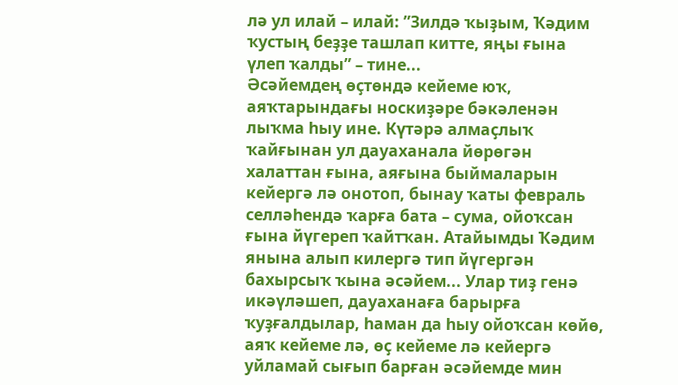лә ул илай – илай: ”Зилдә ҡыҙым, Ҡәдим ҡустың беҙҙе ташлап китте, яңы ғына үлеп ҡалды” – тине...
Әсәйемдең өҫтөндә кейеме юҡ, аяҡтарындағы носкиҙәре бәкәленән лыҡма һыу ине. Күтәрә алмаҫлыҡ ҡайғынан ул дауаханала йөрөгән халаттан ғына, аяғына быймаларын кейергә лә онотоп, бынау ҡаты февраль селләһендә ҡарға бата – сума, ойоҡсан ғына йүгереп ҡайтҡан. Атайымды Ҡәдим янына алып килергә тип йүгергән бахырсыҡ ҡына әсәйем... Улар тиҙ генә икәүләшеп, дауаханаға барырға ҡуҙғалдылар, һаман да һыу ойоҡсан көйө, аяҡ кейеме лә, өҫ кейеме лә кейергә уйламай сығып барған әсәйемде мин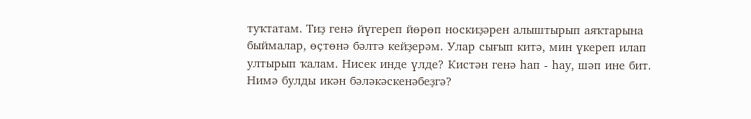туҡтатам. Тиҙ генә йүгереп йөрөп носкиҙәрен алыштырып аяҡтарына быймалар, өҫтөнә бәлтә кейҙерәм. Улар сығып китә, мин үкереп илап ултырып ҡалам. Нисек инде үлде? Кистән генә һап - һау, шәп ине бит. Нимә булды икән бәләкәскенәбеҙгә?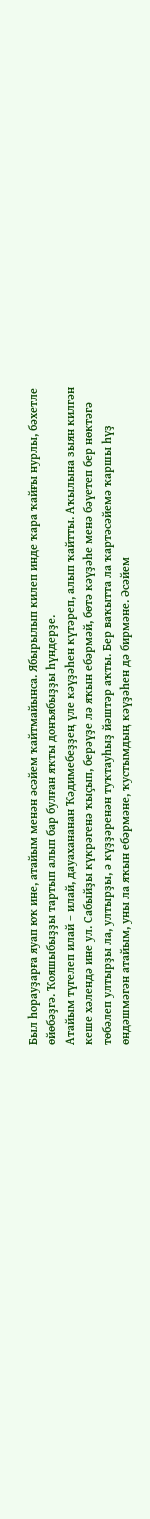Был һорауҙарға яуап юҡ ине, атайым менән әсәйем ҡайтмайынса. Ябырылып килеп инде ҡара ҡайғы нурлы, бәхетле өйөбәҙгә. Ҡояшыбыҙҙы тартып алып бар булған яҡты донъябыҙҙы һүндерҙе.
Атайым түгелеп илай – илай, дауахананан Ҡәдимебеҙҙең үле кәүҙәһен күтәреп, алып ҡайтты. Аҡылына зыян килгән кеше хәлендә ине ул. Сабыйҙы күкрәгенә ҡыҫып, берәүҙе лә яҡын ебәрмәй, бөтә кәүҙәһе менә бәүетеп бер нөктәгә төбәлеп ултырҙы ла, ултырҙы, ә күҙҙәренән туҡтауһыҙ йәштәр аҡты. Бер ваҡытта ла ҡартәсәйемә ҡаршы һүҙ өндәшмәгән атайым, уны ла яҡын ебәрмәне, ҡустымдың кәүҙәһен дә бирмәне. Әсәйем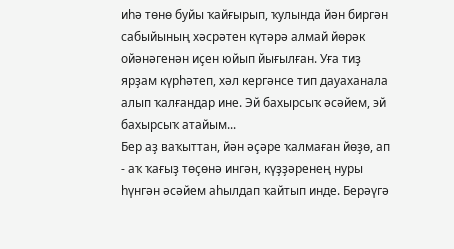иһә төнө буйы ҡайғырып, ҡулында йән биргән сабыйының хәсрәтен күтәрә алмай йөрәк ойәнәгенән иҫен юйып йығылған. Уға тиҙ ярҙам күрһәтеп, хәл кергәнсе тип дауаханала алып ҡалғандар ине. Эй бахырсыҡ әсәйем, эй бахырсыҡ атайым...
Бер аҙ ваҡыттан, йән әҫәре ҡалмаған йөҙө, ап - аҡ ҡағыҙ төҫөнә ингән, күҙҙәренең нуры һүнгән әсәйем аһылдап ҡайтып инде. Берәүгә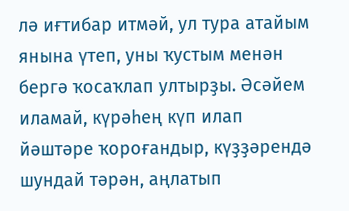лә иғтибар итмәй, ул тура атайым янына үтеп, уны ҡустым менән бергә ҡосаҡлап ултырҙы. Әсәйем иламай, күрәһең күп илап йәштәре ҡороғандыр, күҙҙәрендә шундай тәрән, аңлатып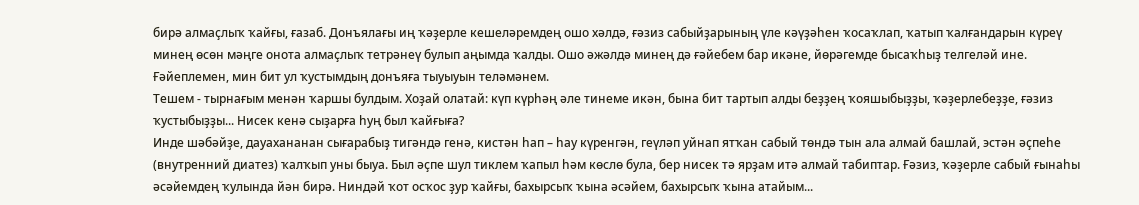бирә алмаҫлыҡ ҡайғы, ғазаб. Донъялағы иң ҡәҙерле кешеләремдең ошо хәлдә, ғәзиз сабыйҙарының үле кәүҙәһен ҡосаҡлап, ҡатып ҡалғандарын күреү минең өсөн мәңге онота алмаҫлыҡ тетрәнеү булып аңымда ҡалды. Ошо әжәлдә минең дә ғәйебем бар икәне, йөрәгемде бысаҡһыҙ телгеләй ине. Ғәйеплемен, мин бит ул ҡустымдың донъяға тыуыуын теләмәнем.
Тешем - тырнағым менән ҡаршы булдым. Хоҙай олатай: күп күрһәң әле тинеме икән, бына бит тартып алды беҙҙең ҡояшыбыҙҙы, ҡәҙерлебеҙҙе, ғәзиз ҡустыбыҙҙы... Нисек кенә сыҙарға һуң был ҡайғыға?
Инде шәбәйҙе, дауахананан сығарабыҙ тигәндә генә, кистән һап – һау күренгән, геүләп уйнап ятҡан сабый төндә тын ала алмай башлай, эстән әҫпеһе (внутренний диатез) ҡалҡып уны быуа. Был әҫпе шул тиклем ҡапыл һәм көслө була, бер нисек тә ярҙам итә алмай табиптар. Ғәзиз, ҡәҙерле сабый ғынаһы әсәйемдең ҡулында йән бирә. Ниндәй ҡот осҡос ҙур ҡайғы, бахырсыҡ ҡына әсәйем, бахырсыҡ ҡына атайым...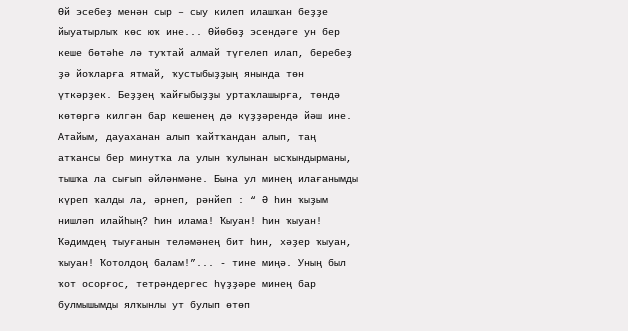Өй эсебеҙ менән сыр – сыу килеп илашҡан беҙҙе йыуатырлыҡ көс юҡ ине... Өйөбөҙ эсендәге ун бер кеше бөтәһе лә туҡтай алмай түгелеп илап, беребеҙ ҙә йоҡларға ятмай, ҡустыбыҙҙың янында төн үткәрҙек. Беҙҙең ҡайғыбыҙҙы уртаҡлашырға, төндә көтөргә килгән бар кешенең дә күҙҙәрендә йәш ине. Атайым, дауаханан алып ҡайтҡандан алып, таң атҡансы бер минутҡа ла улын ҡулынан ысҡындырманы, тышҡа ла сығып әйләнмәне. Бына ул минең илағанымды күреп ҡалды ла, әрнеп, рәнйеп : “ Ә һин ҡыҙым нишләп илайһың? Һин илама! Ҡыуан! Һин ҡыуан! Ҡәдимдең тыуғанын теләмәнең бит һин, хәҙер ҡыуан, ҡыуан! Ҡотолдоң балам!”... - тине миңә. Уның был ҡот осорғос, тетрәндергес һүҙҙәре минең бар булмышымды ялҡынлы ут булып өтөп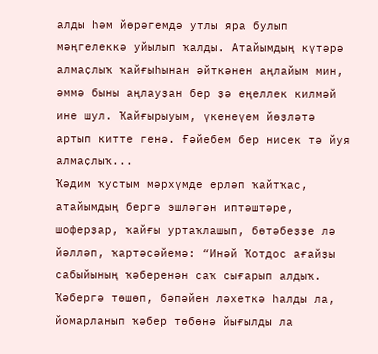алды һәм йөрәгемдә утлы яра булып мәңгелеккә уйылып ҡалды. Атайымдың күтәрә алмаҫлыҡ ҡайғыһынан әйткәнен аңлайым мин, әммә быны аңлауҙан бер ҙә еңеллек килмәй ине шул. Ҡайғырыуым, үкенеүем йөҙләтә артып китте генә. Ғәйебем бер нисек тә йуя алмаҫлыҡ...
Ҡәдим ҡустым мәрхүмде ерләп ҡайтҡас, атайымдың бергә эшләгән иптәштәре, шоферҙар, ҡайғы уртаҡлашып, бөтәбеҙҙе лә йәлләп, ҡартәсәйемә: “Инәй Ҡотдос ағайҙы сабыйының ҡәберенән саҡ сығарып алдыҡ. Ҡәбергә төшөп, бәпәйен ләхеткә һалды ла, йомарланып ҡәбер төбөнә йығылды ла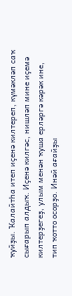ҡуйҙы. Ҡалайтһа итеп иҫенә килтереп, күмәкләп саҡ сығарып алдыҡ. Иҫенә килгәс, нишләп мине иҫемә килтерҙегеҙ, улым менән ҡуша ерләргә кәрәк ине, тип ҡотто осорҙо. Инәй ағайҙы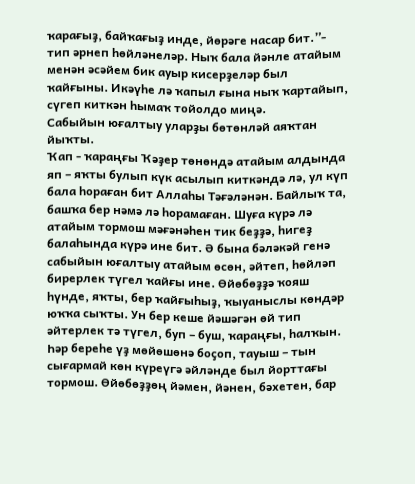ҡарағыҙ, байҡағыҙ инде, йөрәге насар бит.”- тип әрнеп һөйләнеләр. Ныҡ бала йәнле атайым менән әсәйем бик ауыр кисерҙеләр был ҡайғыны. Икәүһе лә ҡапыл ғына ныҡ ҡартайып, сүгеп киткән һымаҡ тойолдо миңә.
Сабыйын юғалтыу уларҙы бөтөнләй аяҡтан йыҡты.
Ҡап - ҡараңғы Ҡәҙер төнөндә атайым алдында яп – яҡты булып күк асылып киткәндә лә, ул күп бала һораған бит Аллаһы Тәғәләнән. Байлыҡ та, башҡа бер нәмә лә һорамаған. Шуға күрә лә атайым тормош мәғәнәһен тик беҙҙә, һигеҙ балаһында күрә ине бит. Ә бына бәләкәй генә сабыйын юғалтыу атайым өсөн, әйтеп, һөйләп бирерлек түгел ҡайғы ине. Өйөбөҙҙә ҡояш һүнде, яҡты, бер ҡайғыһыҙ, ҡыуаныслы көндәр юҡҡа сыҡты. Ун бер кеше йәшәгән өй тип әйтерлек тә түгел, буп – буш, ҡараңғы, һалҡын. Һәр береһе үҙ мөйөшөнә боҫоп, тауыш – тын сығармай көн күреүгә әйләнде был йорттағы тормош. Өйөбөҙҙөң йәмен, йәнен, бәхетен, бар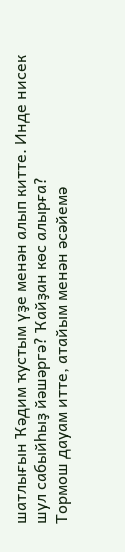шатлығын Ҡәдим ҡустым үҙе менән алып китте. Инде нисек шул сабыйһыҙ йәшәргә? Ҡайҙан көс алырға?
Тормош дауам итте, атайым менән әсәйемә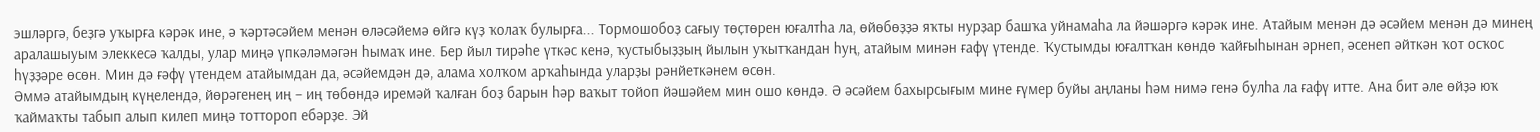эшләргә, беҙгә уҡырға кәрәк ине, ә ҡәртәсәйем менән өләсәйемә өйгә күҙ ҡолаҡ булырға... Тормошобоҙ сағыу төҫтөрен юғалтһа ла, өйөбөҙҙә яҡты нурҙар башҡа уйнамаһа ла йәшәргә кәрәк ине. Атайым менән дә әсәйем менән дә минең аралашыуым элеккесә ҡалды, улар миңә үпкәләмәгән һымаҡ ине. Бер йыл тирәһе үткәс кенә, ҡустыбыҙҙың йылын уҡытҡандан һуң, атайым минән ғафү үтенде. Ҡустымды юғалтҡан көндө ҡайғыһынан әрнеп, әсенеп әйткән ҡот осҡос һүҙҙәре өсөн. Мин дә ғәфү үтендем атайымдан да, әсәйемдән дә, алама холҡом арҡаһында уларҙы рәнйеткәнем өсөн.
Әммә атайымдың күңелендә, йөрәгенең иң – иң төбөндә иремәй ҡалған боҙ барын һәр ваҡыт тойоп йәшәйем мин ошо көндә. Ә әсәйем бахырсығым мине ғүмер буйы аңланы һәм нимә генә булһа ла ғафү итте. Ана бит әле өйҙә юҡ ҡаймаҡты табып алып килеп миңә тоттороп ебәрҙе. Эй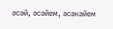әсәй, әсәйем, әсәкәйем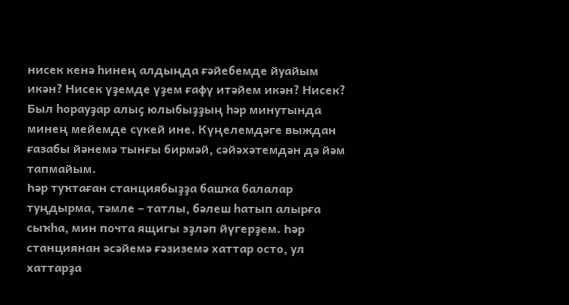нисек кенә һинең алдыңда ғәйебемде йуайым икән? Нисек үҙемде үҙем ғафү итәйем икән? Нисек? Был һорауҙар алыҫ юлыбыҙҙың һәр минутында минең мейемде сүкей ине. Күңелемдәге выждан ғазабы йәнемә тынғы бирмәй, сәйәхәтемдән дә йәм тапмайым.
Һәр туҡтаған станциябыҙҙа башҡа балалар туңдырма, тәмле – татлы, бәлеш һатып алырға сыҡһа, мин почта ящигы эҙләп йүгерҙем. Һәр станциянан әсәйемә ғәзиземә хаттар осто, ул хаттарҙа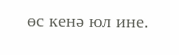өс кенә юл ине.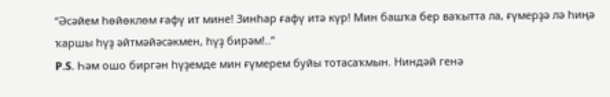“Әсәйем һөйөклөм ғафү ит мине! Зинһар ғафү итә күр! Мин башҡа бер ваҡытта ла, ғүмерҙә лә һиңә ҡаршы һүҙ әйтмәйәсәкмен, һүҙ бирәм!..”
P.S. Һәм ошо биргән һүҙемде мин ғүмерем буйы тотасаҡмын. Ниндәй генә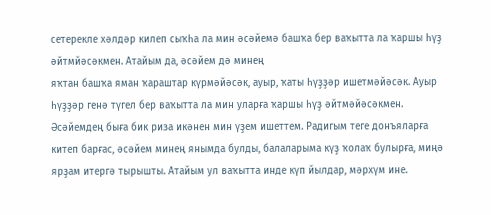сетерекле хәлдәр килеп сыҡһа ла мин әсәйемә башҡа бер ваҡытта ла ҡаршы һүҙ әйтмйәсәкмен. Атайым да, әсәйем дә минең
яҡтан башҡа яман ҡараштар күрмәйәсәк, ауыр, ҡаты һүҙҙәр ишетмәйәсәк. Ауыр һүҙҙәр генә түгел бер ваҡытта ла мин уларға ҡаршы һүҙ әйтмәйәсәкмен.
Әсәйемдең быға бик риза икәнен мин үҙем ишеттем. Радигым теге донъяларға китеп барғас, әсәйем минең янымда булды, балаларыма күҙ ҡолаҡ булырға, миңә ярҙам итергә тырышты. Атайым ул ваҡытта инде күп йылдар, мәрхүм ине.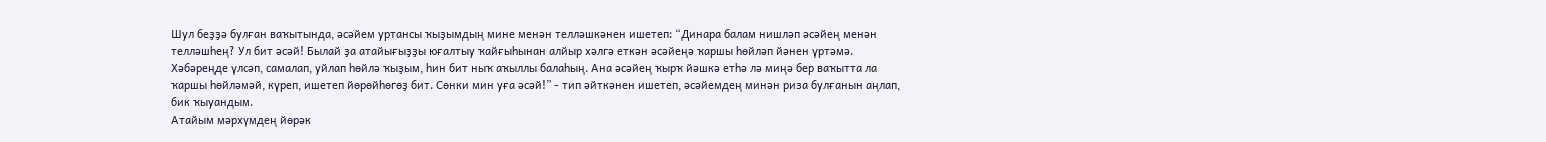Шул беҙҙә булған ваҡытында, әсәйем уртансы ҡыҙымдың мине менән телләшкәнен ишетеп: “Динара балам нишләп әсәйең менән телләшһең? Ул бит әсәй! Былай ҙа атайығыҙҙы юғалтыу ҡайғыһынан алйыр хәлгә еткән әсәйеңә ҡаршы һөйләп йәнен үртәмә. Хәбәреңде үлсәп, самалап, уйлап һөйлә ҡыҙым, һин бит ныҡ аҡыллы балаһың. Ана әсәйең ҡырҡ йәшкә етһә лә миңә бер ваҡытта ла ҡаршы һөйләмәй, күреп, ишетеп йөрөйһөгөҙ бит. Сөнки мин уға әсәй!” - тип әйткәнен ишетеп, әсәйемдең минән риза булғанын аңлап, бик ҡыуандым.
Атайым мәрхүмдең йөрәк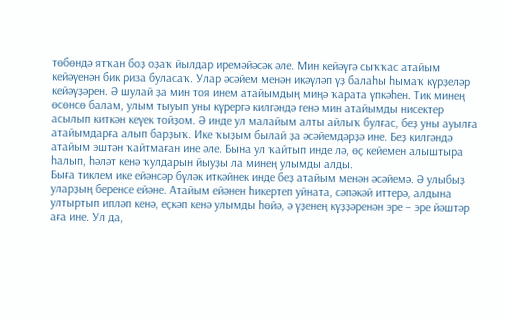төбөндә ятҡан боҙ оҙаҡ йылдар иремәйәсәк әле. Мин кейәүгә сыҡҡас атайым кейәүенән бик риза буласаҡ. Улар әсәйем менән икәүләп үҙ балаһы һымаҡ күрҙеләр кейәүҙәрен. Ә шулай ҙа мин тоя инем атайымдың миңә ҡарата үпкәһен. Тик минең өсөнсө балам, улым тыуып уны күрергә килгәндә генә мин атайымды нисектер асылып киткән кеүек тойҙом. Ә инде ул малайым алты айлыҡ булғас, беҙ уны ауылға атайымдарға алып барҙыҡ. Ике ҡыҙым былай ҙа әсәйемдәрҙә ине. Беҙ килгәндә атайым эштән ҡайтмаған ине әле. Бына ул ҡайтып инде лә, өҫ кейемен алыштыра һалып, һәләт кенә ҡулдарын йыуҙы ла минең улымды алды.
Быға тиклем ике ейәнсәр бүләк иткәйнек инде беҙ атайым менән әсәйемә. Ә улыбыҙ уларҙың беренсе ейәне. Атайым ейәнен һикертеп уйната, сәпәкәй иттерә, алдына ултыртып ипләп кенә, еҫкәп кенә улымды һөйә, ә үҙенең күҙҙәренән эре – эре йәштәр аға ине. Ул да,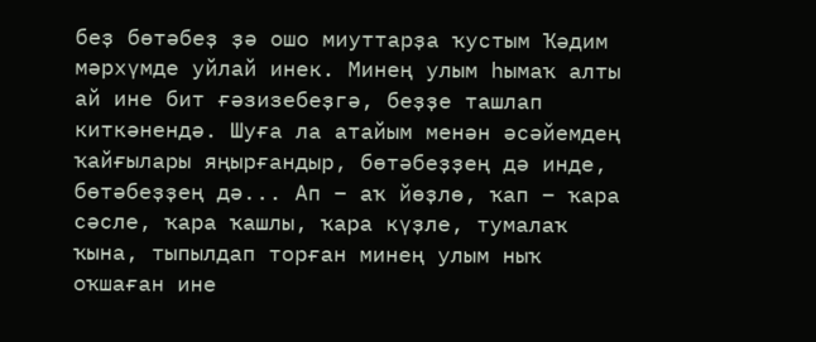беҙ бөтәбеҙ ҙә ошо миуттарҙа ҡустым Ҡәдим мәрхүмде уйлай инек. Минең улым һымаҡ алты ай ине бит ғәзизебеҙгә, беҙҙе ташлап киткәнендә. Шуға ла атайым менән әсәйемдең ҡайғылары яңырғандыр, бөтәбеҙҙең дә инде, бөтәбеҙҙең дә... Ап – аҡ йөҙлө, ҡап – ҡара сәсле, ҡара ҡашлы, ҡара күҙле, тумалаҡ ҡына, тыпылдап торған минең улым ныҡ оҡшаған ине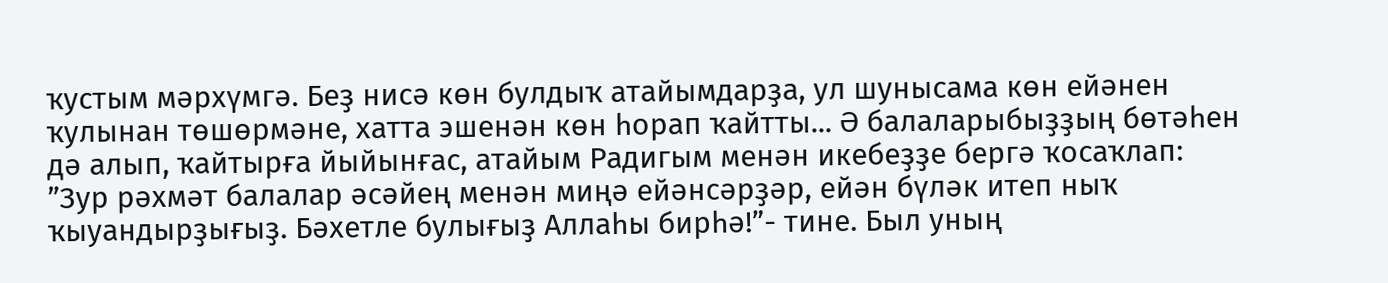ҡустым мәрхүмгә. Беҙ нисә көн булдыҡ атайымдарҙа, ул шунысама көн ейәнен ҡулынан төшөрмәне, хатта эшенән көн һорап ҡайтты... Ә балаларыбыҙҙың бөтәһен дә алып, ҡайтырға йыйынғас, атайым Радигым менән икебеҙҙе бергә ҡосаҡлап:
”Зур рәхмәт балалар әсәйең менән миңә ейәнсәрҙәр, ейән бүләк итеп ныҡ ҡыуандырҙығыҙ. Бәхетле булығыҙ Аллаһы бирһә!”- тине. Был уның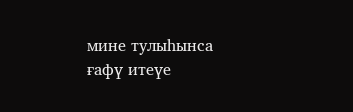мине тулыһынса ғафү итеүе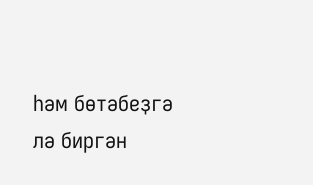һәм бөтәбеҙгә лә биргән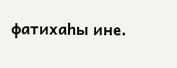фатихаһы ине.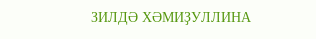ЗИЛДӘ ХӘМИҘУЛЛИНА